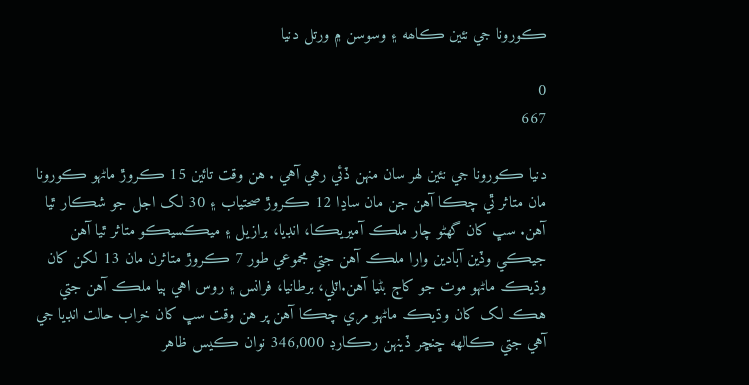ڪورونا جي نئين ڪاھه ۽ وسوسن ۾ ورتل دنيا

0
667

دنيا ڪورونا جي نئين لهر سان منهن ڏئي رهي آهي . هن وقت تائين 15 ڪروڙ ماڻهو ڪورونا مان متاثر ٿي چڪا آهن جن مان ساڍا 12 ڪروڙ صحتياب ۽ 30 لک اجل جو شڪار ٿيا آهن. سڀ کان گهڻو چار ملڪ آميريڪا، انڊيا، برازيل ۽ ميڪسيڪو متاثر ٿيا آهن جيڪي وڏين آبادين وارا ملڪ آهن جتي مجموعي طور 7 ڪروڙ متاثرن مان 13 لکن کان وڌيڪ ماڻهو موت جو کاڄ بڻيا آهن.اٽلي، برطانيا، فرانس ۽ روس اهي ٻيا ملڪ آهن جتي هڪ لک کان وڌيڪ ماڻهو مري چڪا آهن پر هن وقت سڀ کان خراب حالت انڊيا جي آهي جتي ڪالھه ڇنڇر ڏينهن رڪارڊ 346,000 نوان ڪيس ظاهر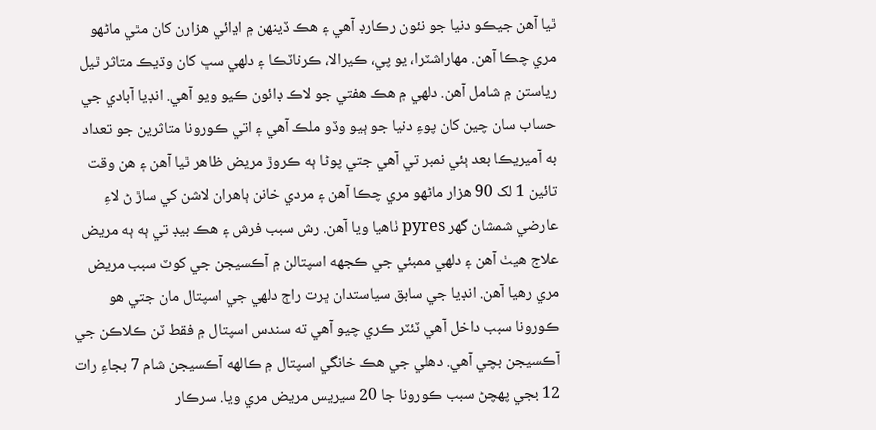ٿيا آهن جيڪو دنيا جو نئون رڪارڊ آهي ۽ هڪ ڏينهن ۾ اڍائي هزارن کان مٿي ماڻهو مري چڪا آهن. مهاراشٽرا، يو پي، ڪيرالا، ڪرناٽڪا ۽ دلهي سڀ کان وڌيڪ متاثر ٿيل رياستن ۾ شامل آهن. دلهي ۾ هڪ هفتي جو لاڪ ڊائون ڪيو ويو آهي. انڊيا آبادي جي حساب سان چين کان پوءِ دنيا جو ٻيو وڏو ملڪ آهي ۽ اتي ڪورونا متاثرين جو تعداد به آميريڪا بعد ٻئي نمبر تي آهي جتي پوڻا ٻه ڪروڙ مريض ظاهر ٿيا آهن ۽ هن وقت تائين 1 لک 90 هزار ماڻهو مري چڪا آهن ۽ مردي خانن ٻاهران لاشن کي ساڙ ڻ لاءِ عارضي شمشان گهر pyres ٺاهيا ويا آهن. رش سبب فرش ۽ هڪ بيڊ تي ٻه ٻه مريض علاج هيٺ آهن ۽ دلهي ممبئي جي ڪجھه اسپتالن ۾ آڪسيجن جي کوٽ سبب مريض مري رهيا آهن. انڊيا جي سابق سياستدان ڀرت راڄ دلهي جي اسپتال مان جتي هو ڪورونا سبب داخل آهي ٽئٽر ڪري چيو آهي ته سندس اسپتال ۾ فقط ٽن ڪلاڪن جي آڪسيجن بچي آهي. دهلي جي هڪ خانگي اسپتال ۾ ڪالھه آڪسيجن شام 7 بجاءِ رات 12 بجي پهچڻ سبب ڪورونا جا 20 سيريس مريض مري ويا. سرڪار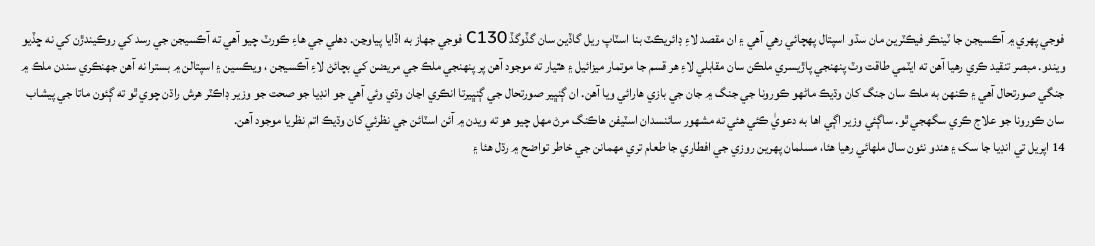فوجي پهري ۾ آڪسيجن جا ٽينڪر فيڪٽرين مان سڌو اسپتال پهچائي رهي آهي ۽ ان مقصد لاءِ ڊائريڪٽ بنا اسٽاپ ريل گاڏين سان گڏوگڏ C130 فوجي جهاز به اڏايا پياوڃن. دهلي جي هاءِ ڪورٽ چيو آهي ته آڪسيجن جي رسد کي روڪيندڙن کي نه ڇڏيو ويندو. مبصر تنقيد ڪري رهيا آهن ته ايٽمي طاقت وٽ پنهنجي پاڙيسري ملڪن سان مقابلي لاءِ هر قسم جا موتمار ميزائيل ۽ هٿيار ته موجود آهن پر پنهنجي ملڪ جي مريضن کي بچائڻ لاءِ آڪسيجن ، ويڪسين ۽ اسپتالن ۾ بسترا نه آهن جهنڪري سندن ملڪ ۾ جنگي صورتحال آهي ۽ ڪنهن به ملڪ سان جنگ کان وڌيڪ ماڻهو ڪورونا جي جنگ ۾ جان جي بازي هارائي ويا آهن. ان ڳنڀير صورتحال جي ڳنڀيرتا انڪري اڃان وڌي وئي آهي جو انڊيا جو صحت جو وزير ڊاڪٽر هرش راڌن چوي ٿو ته ڳئون ماتا جي پيشاب سان ڪورونا جو علاج ڪري سگهجي ٿو. ساڳئي وزير اڳي اها به دعويٰ ڪئي هئي ته مشهور سائنسدان اسٽيفن هاڪنگ مرڻ مهل چيو هو ته ويدن ۾ آئن اسٽائن جي نظرئي کان وڌيڪ اتم نظريا موجود آهن.
14 اپريل تي انڊيا جا سک ۽ هندو نئون سال ملهائي رهيا هئا، مسلمان پهرين روزي جي افطاري جا طعام تري مهمانن جي خاطر تواضح ۾ رڌل هئا ۽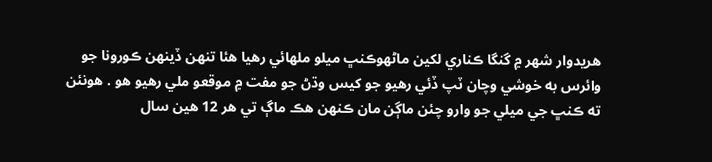هريدوار شهر ۾ گنگا ڪناري لکين ماڻهوڪنڀ ميلو ملهائي رهيا هئا تنهن ڏينهن ڪورونا جو وائرس به خوشي وچان ٽپ ڏئي رهيو جو کيس وڌڻ جو مفت ۾ موقعو ملي رهيو هو . هونئن ته ڪنڀ جي ميلي جو وارو چئن ماڳن مان ڪنهن هڪ ماڳ تي هر 12 هين سال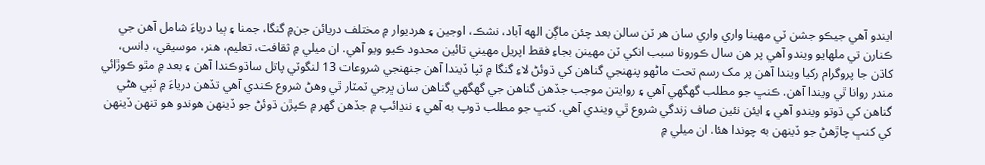ايندو آهي جيڪو جشن ٽي مهينا واري واري سان هر ٽن سالن بعد چئن ماڳن الهه آباد، نشڪ، اوجين ۽ هرديوار ۾ مختلف دريائن جن۾ گنگا، جمنا ۽ ٻيا درياءَ شامل آهن جي ڪنارن تي ملهايو ويندو آهي پر هن سال ڪورونا سبب انکي ٽن مهينن بجاءِ فقط اپريل مهيني تائين محدود ڪيو ويو آهي. ان ميلي ۾ ثقافت، تعليم، هنر، موسيقي، ڊانس، کاڌن جا پروگرام رکيا ويندا آهن پر مک رسم تحت ماڻهو پنهنجي گناهن کي ڌوئڻ لاءِ گنگا ۾ ٽپا ڏيندا آهن جنهنجي شروعات 13 لنگوٽي پاتل ساڌوڪندا آهن ۽ بعد ۾ مٿو ڪوڙائي مندر روانا ٿي ويندا آهن. ڪنڀ جو مطلب گهگهي آهي ۽ روايتن موجب جڏهن گناهن جي گهگهي گناهن سان ڀرجي ٽمٽار ٿي وهڻ شروع ڪندي آهي تڏهن درياءَ ۾ ٽٻي هڻي گناهن کي ڌوتو ويندو آهي ۽ ايئن نئين صاف زندگي شروع ٿي ويندي آهي. کنڀ جو مطلب ڌوپ به آهي ۽ ننڍائپ ۾ جڏهن گهر ۾ ڪپڙن ڌوئڻ جو ڏينهن هوندو هو تنهن ڏينهن کي کنڀ چاڙهڻ جو ڏينهن به چوندا هئا. ان ميلي ۾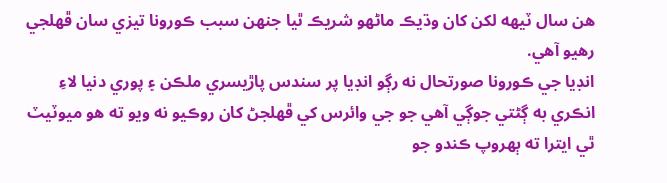هن سال ٽيھه لکن کان وڌيڪ ماڻهو شريڪ ٿيا جنهن سبب ڪورونا تيزي سان ڦهلجي رهيو آهي.
انڊيا جي ڪورونا صورتحال نه رڳو انڊيا پر سندس پاڙيسري ملڪن ۽ پوري دنيا لاءِ انڪري به ڳڻتي جوڳي آهي جو جي وائرس کي ڦهلجڻ کان روڪيو نه ويو ته هو ميوٽيٽ ٿي ايترا ته ٻهروپ ڪندو جو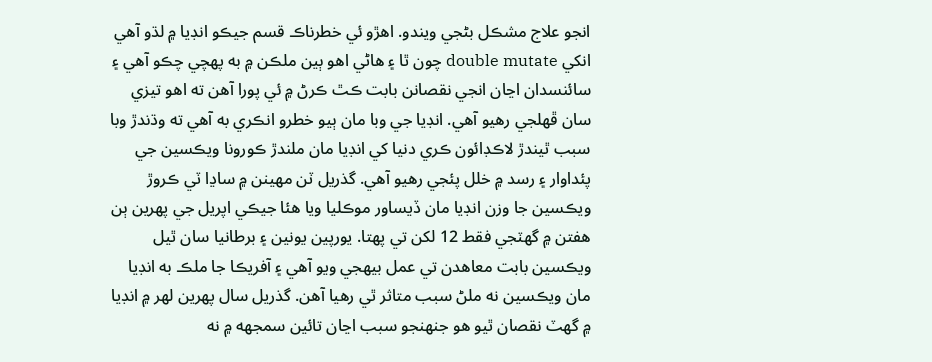انجو علاج مشڪل بڻجي ويندو. اهڙو ئي خطرناڪ قسم جيڪو انڊيا ۾ لڌو آهي انکي double mutate چون ٿا ۽ هاڻي اهو ٻين ملڪن ۾ به پهچي چڪو آهي ۽ سائنسدان اڃان انجي نقصانن بابت ڪٿ ڪرڻ ۾ ئي پورا آهن ته اهو تيزي سان ڦهلجي رهيو آهي. انڊيا جي وبا مان ٻيو خطرو انڪري به آهي ته وڌندڙ وبا سبب ٿيندڙ لاڪڊائون ڪري دنيا کي انڊيا مان ملندڙ ڪورونا ويڪسين جي پئداوار ۽ رسد ۾ خلل پئجي رهيو آهي. گذريل ٽن مهينن ۾ ساڍا ٽي ڪروڙ ويڪسين جا وزن انڊيا مان ڏيساور موڪليا ويا هئا جيڪي اپريل جي پهرين ٻن هفتن ۾ گهٽجي فقط 12 لکن تي پهتا. يورپين يونين ۽ برطانيا سان ٿيل ويڪسين بابت معاهدن تي عمل بيهجي ويو آهي ۽ آفريڪا جا ملڪ به انڊيا مان ويڪسين نه ملڻ سبب متاثر ٿي رهيا آهن. گذريل سال پهرين لهر ۾ انڊيا ۾ گهٽ نقصان ٿيو هو جنهنجو سبب اڃان تائين سمجھه ۾ نه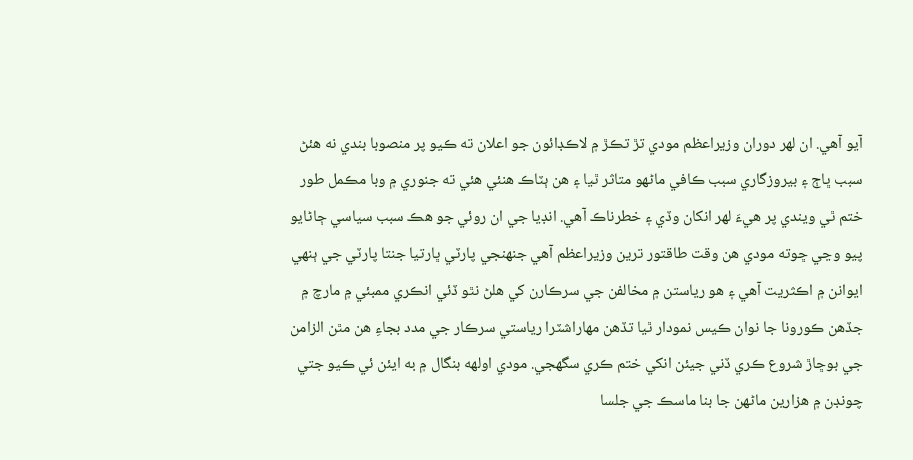آيو آهي. ان لهر دوران وزيراعظم مودي تڙ تڪڙ ۾ لاڪڊائون جو اعلان ته ڪيو پر منصوبا بندي نه هئڻ سبب ڀاڄ ۽ بيروزگاري سبب ڪافي ماڻهو متاثر ٿيا ۽ هن ٻٽاڪ هنئي هئي ته جنوري ۾ وبا مڪمل طور ختم ٿي ويندي پر هيءَ لهر انکان وڏي ۽ خطرناڪ آهي. انڊيا جي ان روئي جو هڪ سبب سياسي ڄاڻايو پيو وڃي ڇوته مودي هن وقت طاقتور ترين وزيراعظم آهي جنهنجي پارٽي ڀارتيا جنتا پارٽي جي ٻنهي ايوانن ۾ اڪثريت آهي ۽ هو رياستن ۾ مخالفن جي سرڪارن کي هلڻ نٿو ڏئي انڪري ممبئي ۾ مارچ ۾ جڏهن ڪورونا جا نوان ڪيس نمودار ٿيا تڏهن مهاراشٽرا رياستي سرڪار جي مدد بجاءِ هن مٿن الزامن جي بوڇاڙ شروع ڪري ڏني جيئن انکي ختم ڪري سگهجي. مودي اولھه بنگال ۾ به ايئن ئي ڪيو جتي چونڊن ۾ هزارين ماڻهن جا بنا ماسڪ جي جلسا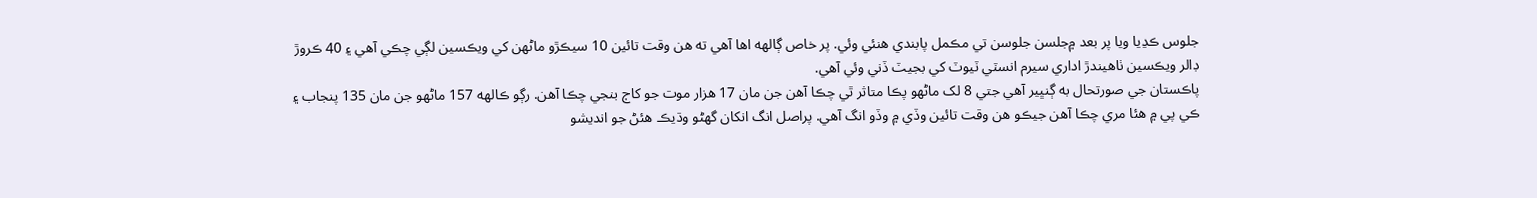جلوس ڪڍيا ويا پر بعد ۾جلسن جلوسن تي مڪمل پابندي هنئي وئي. پر خاص ڳالھه اها آهي ته هن وقت تائين 10 سيڪڙو ماڻهن کي ويڪسين لڳي چڪي آهي ۽ 40 ڪروڙ ڊالر ويڪسين ٺاهيندڙ اداري سيرم انسٽي ٽيوٽ کي بجيٽ ڏني وئي آهي.
پاڪستان جي صورتحال به ڳنڀير آهي جتي 8 لک ماڻهو پڪا متاثر ٿي چڪا آهن جن مان 17 هزار موت جو کاڄ بنجي چڪا آهن. رڳو ڪالھه 157 ماڻهو جن مان 135 پنجاب ۽ ڪي پي ۾ هئا مري چڪا آهن جيڪو هن وقت تائين وڏي ۾ وڏو انگ آهي. پراصل انگ انکان گهڻو وڌيڪ هئڻ جو انديشو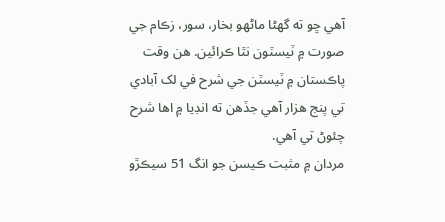آهي ڇو ته گهڻا ماڻهو بخار، سور، زڪام جي صورت ۾ ٽيسٽون نٿا ڪرائين. هن وقت پاڪستان ۾ ٽيسٽن جي شرح في لک آبادي تي پنج هزار آهي جڏهن ته انڊيا ۾ اها شرح چئوڻ تي آهي.
مردان ۾ مثبت ڪيسن جو انگ 51 سيڪڙو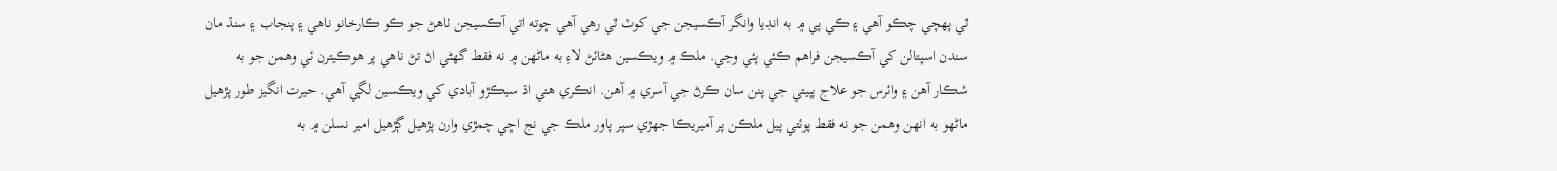ٿي پهچي چڪو آهي ۽ ڪي پي ۾ به انڊيا وانگر آڪسيجن جي کوٽ ٿي رهي آهي ڇوته اتي آڪسيجن ٺاهڻ جو ڪو ڪارخانو ناهي ۽ پنجاب ۽ سنڌ مان سندن اسپتالن کي آڪسيجن فراهم ڪئي پئي وڃي. ملڪ ۾ ويڪسين هڻائڻ لاءِ به ماڻهن ۾ نه فقط گهڻي اڻ تڻ ناهي پر هوڪيترن ئي وهمن جو به شڪار آهن ۽ وائرس جو علاج پپيتي جي پنن سان ڪرڻ جي آسري ۾ آهن. انڪري هتي اڌ سيڪڙو آبادي کي ويڪسين لڳي آهي. حيرت انگيز طور پڙهيل ماڻهو به انهن وهمن جو نه فقط پوئتي پيل ملڪن پر آميريڪا جهڙي سپر پاور ملڪ جي نج اڇي چمڙي وارن پڙهيل ڳڙهيل امير نسلن ۾ به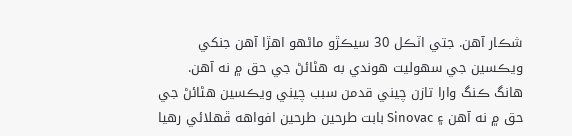شڪار آهن. جتي اٽڪل 30 سيڪڙو ماڻهو اهڙا آهن جنکي ويڪسين جي سهوليت هوندي به هڻائڻ جي حق ۾ نه آهن. هانگ ڪنگ وارا تازن چيني قدمن سبب چيني ويڪسين هڻائڻ جي حق ۾ نه آهن ۽ Sinovac بابت طرحين طرحين افواھه ڦهلائي رهيا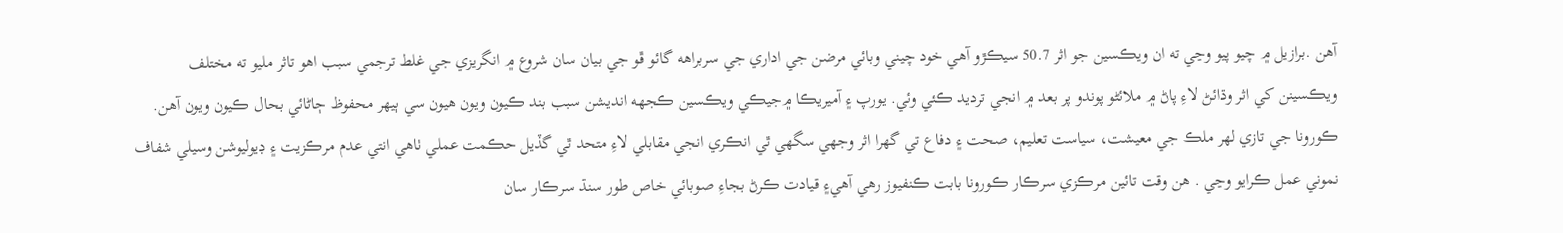آهن .برازيل ۾ چيو پيو وڃي ته ان ويڪسين جو اثر 50.7 سيڪڙو آهي خود چيني وبائي مرضن جي اداري جي سربراھه گائو ڦو جي بيان سان شروع ۾ انگريزي جي غلط ترجمي سبب اهو تاثر مليو ته مختلف ويڪسينن کي اثر وڌائڻ لاءِ پاڻ ۾ ملائڻو پوندو پر بعد ۾ انجي ترديد ڪئي وئي. يورپ ۽ آميريڪا ۾جيڪي ويڪسين ڪجھه انديشن سبب بند ڪيون ويون هيون سي ٻيهر محفوظ ڄاڻائي بحال ڪيون ويون آهن.
ڪورونا جي تازي لهر ملڪ جي معيشت، سياست تعليم، صحت ۽ دفاع تي گهرا اثر وجهي سگهي ٿي انڪري انجي مقابلي لاءِ متحد ٿي گڏيل حڪمت عملي ٺاهي انتي عدم مرڪزيت ۽ ڊيوليوشن وسيلي شفاف نموني عمل ڪرايو وڃي . هن وقت تائين مرڪزي سرڪار ڪورونا بابت ڪنفيوز رهي آهي۽ قيادت ڪرڻ بجاءِ صوبائي خاص طور سنڌ سرڪار سان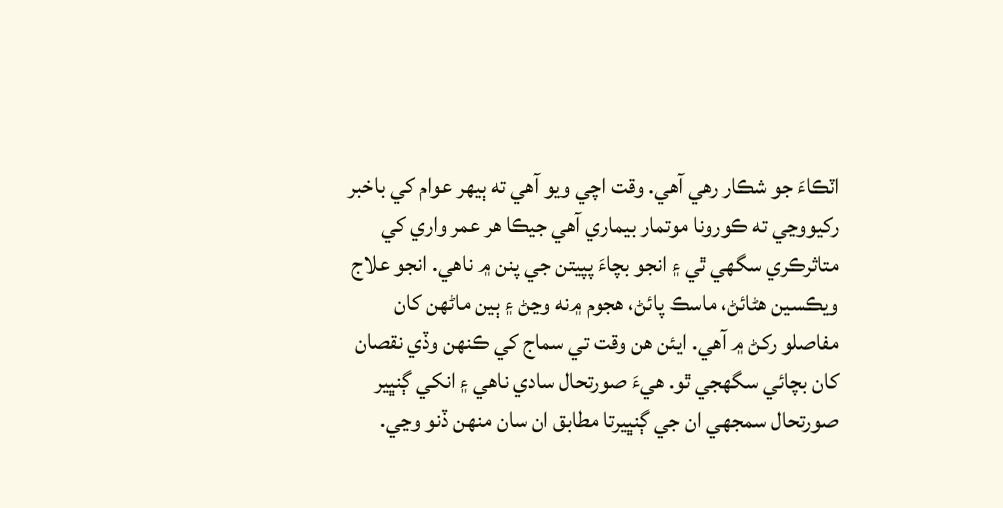اٽڪاءَ جو شڪار رهي آهي. وقت اچي ويو آهي ته ٻيهر عوام کي باخبر رکيووڃي ته ڪورونا موتمار بيماري آهي جيڪا هر عمر واري کي متاثرڪري سگهي ٿي ۽ انجو بچاءَ پپيتن جي پنن ۾ ناهي. انجو علاج ويڪسين هڻائڻ، ماسڪ پائڻ، هجوم ۾نه وڃڻ ۽ ٻين ماڻهن کان مفاصلو رکڻ ۾ آهي. ايئن هن وقت تي سماج کي ڪنهن وڏي نقصان کان بچائي سگهجي ٿو. هيءَ صورتحال سادي ناهي ۽ انکي ڳنڀير صورتحال سمجهي ان جي ڳنڀيرتا مطابق ان سان منهن ڏنو وڃي.